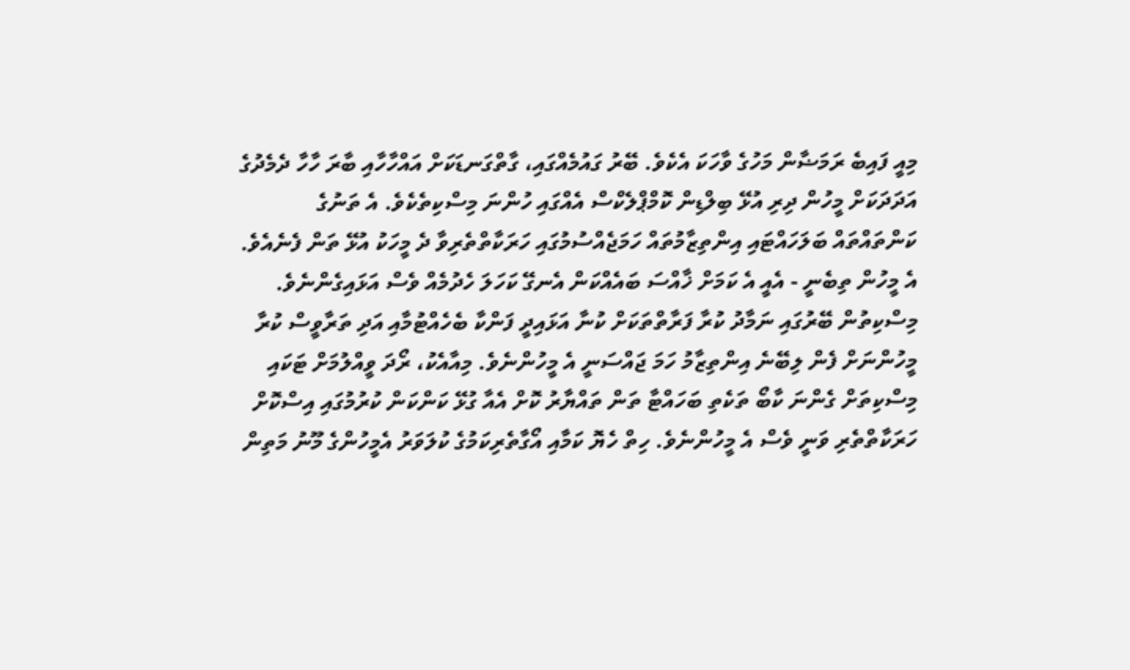މިއީ ފައިބެ ރަމަޟާން މަހުގެ ވާހަކަ އެކެވެ. ބޭރު ގައުމެއްގައި، ގާތްގަނޑަކަށް އައްހާހާއި ބާރަ ހާހާ ދެމެދުގެ އަދަދަކަށް މީހުން ދިރި އުޅޭ ބިލްޑިން ކޮމްޕްލެކްސް އެއްގައި ހުންނަ މިސްކިތެކެވެ. އެ ތަނުގެ ކަންތައްތައް ބަލަހައްޓައި އިންތިޒާމުތައް ހަމަޖެއްސުމުގައި ހަރަކާތްތެރިވާ ދެ މީހަކު އުޅޭ ތަން ފެނެއެވެ. އެ މީހުން ތިބެނީ - އެއީ އެ ކަމަށް ޚާއްސަ ބައެއްކަން އެނގޭ ކަހަލަ ހެދުމެއް ވެސް އަޅައިގެންނެވެ.
މިސްކިތުން ބޭރުގައި ނަމާދު ކުރާ ފަރާތްތަކަށް ކުނާ އަޅައިދީ ފަންކާ ބެހެއްޓުމާއި އަދި ތަރާވީސް ކުރާ މީހުންނަށް ފެން ލިބޭނެ އިންތިޒާމު ހަމަ ޖައްސަނީ އެ މީހުންނެވެ. މިއާއެކު، ރޯދަ ވީއްލުމަށް ޓަކައި މިސްކިތަށް ގެންނަ ކާބޯ ތަކެތި ބަހައްޓާ ތަން ތައްޔާރު ކޮށް އެއާ ގުޅޭ ކަންކަން ކުރުމުގައި އިސްކޮށް ހަރަކާތްތެރި ވަނީ ވެސް އެ މީހުންނެވެ. ހިތް ހެޔޮ ކަމާއި އޯގާތެރިކަމުގެ ކުލަވަރު އެމީހުންގެ މޫނު މަތިން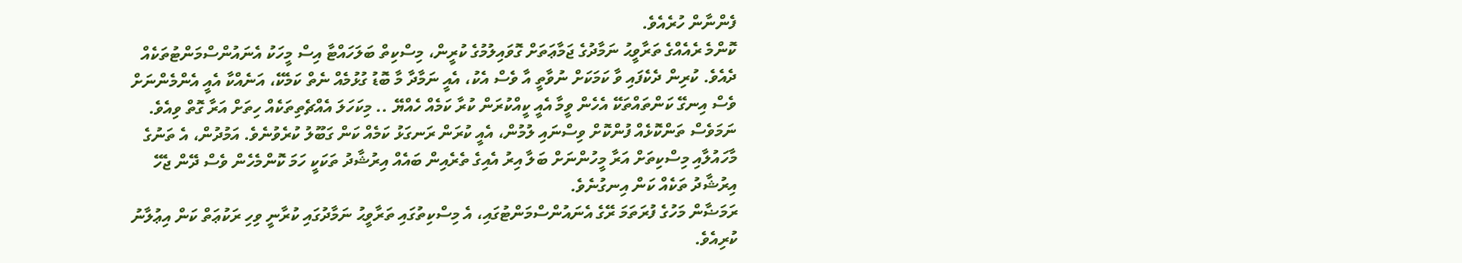ފެންނާން ހުރެއެވެ.
ކޮންމެ ރެއެއްގެ ތަރާވީޙު ނަމާދުގެ ޖަމާޢަތަށް ގޮވައިލުމުގެ ކުރީން، މިސްކިތް ބަލަހައްޓާ އިސް މީހަކު އެނައުންސްމަންޓުތަކެއް ދެއެވެ. ކުރިން ދެކެފައި ވާ ކަމަކަށް ނުވާތީ އާ ވެސް އެކު، އެއީ ނަމާދާ މާ ބޮޑު ގުޅުމެއް ނެތް ކަމެކޭ، އަނެއްކާ އެއީ އެންމެންނަށް ވެސް އިނގޭ ކަންތައްތަކޭ އެހެން ވީމާ އެއީ ކީއްކުރަން ކުރާ ކަމެއް ހެއްޔޭ .. މިކަހަލަ އެއްޗެތިތަކެއް ހިތަށް އަރާ ގޮތް ވިއެވެ. ނަމަވެސް ތަންކޮޅެއް ފުންކޮށް ވިސްނައި ލުމުން، އެއީ ކުރަން ރަނގަޅު ކަމެއް ކަން ގަބޫލު ކުރެވުނެވެ. އަމުދުން، އެ ތަނުގެ މާހައުލާއި މިސްކިތަށް އަރާ މީހުންނަށް ބަލާ އިރު އެއިގެ ތެރެއިން ބައެއް އިރުޝާދު ތަކަކީ ހަމަ ކޮންމެހެން ވެސް ދޭން ޖެހޭ އިރުޝާދު ތަކެއް ކަން އިނގުނެވެ.
ރަމަޟާން މަހުގެ ފުރަތަމަ ރޭގެ އެނައުންސްމަންޓުގައި، އެ މިސްކިތުގައި ތަރާވީޙު ނަމާދުގައި ކުރާނީ ވިހި ރަކުޢަތް ކަން އިޢުލާނު ކުރިއެވެ.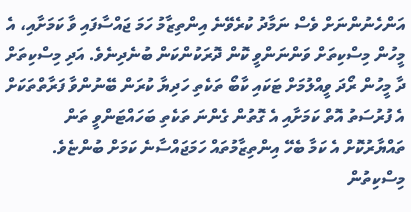އަންހެނުންނަށް ވެސް ނަމާދު ކުރެވޭނެ އިންތިޒާމު ހަމަ ޖައްސާފައި ވާ ކަމަށާއި، އެ މީހުން މިސްކިތަށް ވަންނަންވީ ކޮން ދޮރަކުންކަން ބުނެދިނެވެ. އަދި މިސްކިތަށް ދާ މީހުން ރޯދަ ވީއްލުމަށް ޓަކައި ކާބޯ ތަކެތި ހަދިޔާ ކުރަން ބޭނުންވާ ފަރާތްތަކަށް އެ ފުރުސަތު އޮތް ކަމަށާއި އެ ގޮތުން ގެންނަ ތަކެތި ބަހައްޓަންވީ ތަން ތައްޔާރުކޮށް އެ ކަމާ ބެހޭ އިންތިޒާމުތައް ހަމަޖައްސާނެ ކަމަށް ބުންޏެވެ.
މިސްކިތުން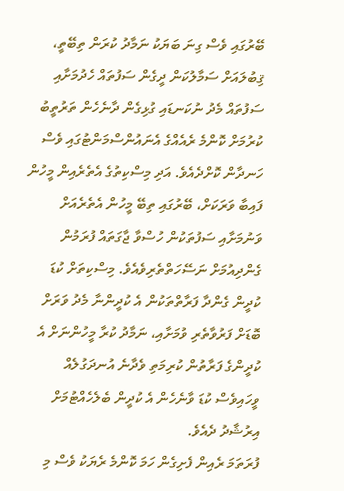ބޭރުގައި ވެސް ގިނަ ބަޔަކު ނަމާދު ކުރަން ތިބޭތީ، ޤިބުލައަށް ސަމާލުކަން ދީގެން ސަފުތައް ހެދުމަށާއި ސަފުތައް މެދު ނުކަނޑައި ގުޅިގެން ދާނެހެން ތަރުތީބު ކުރުމަށް ކޮންމެ ރެއެއްގެ އެނައުންސްމަންޓުގައި ވެސް ހަނދާން ކޮށްދެއެވެ. އަދި މިސްކިތުގެ އެތެރެއިން މީހުން ފައިބާ ވަރަކަށް، ބޭރުގައި ތިބޭ މީހުން އެތެރެއަށް ވަނުމަށާއި ސަފުތަކުން ހުސްވާ ޖާގަތައް ފުރަމުން ގެންދިއުމަށް ނަސޭހަތްތެރިވެއެވެ. މިސްކިތަށް ކުޑަ ކުދީން ގެންދާ ފަރާތްތަކުން އެ ކުދީންނާ މެދު ވަރަށް ބޮޑަށް ފަރުވާތެރި ވުމަށާއި، ނަމާދު ކުރާ މީހުންނަށް އެ ކުދީންގެ ފަރާތުން ކުރިމަތި ވެދާނެ އުނދަގުލެއް ވީހައިވެސް ކުޑަ ވާނެހެން އެ ކުދީން ބެލެހެއްޓުމަށް އިރުޝާދު ދެއެވެ.
ފުރަތަމަ ރެއިން ފެށިގެން ހަމަ ކޮންމެ ރެޔަކު ވެސް މި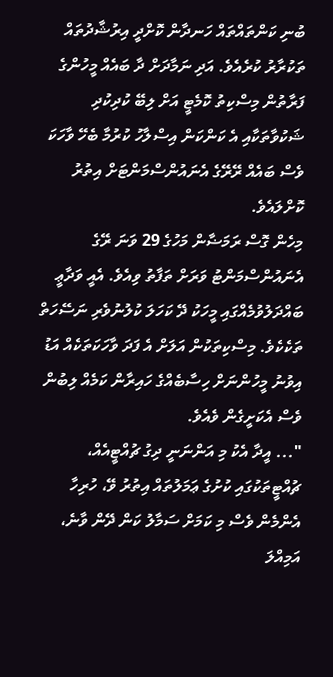ބުނި ކަންތައްތައް ހަނދާން ކޮށްދީ އިރުޝާދުތައް ތަކުރާރު ކުރެއެވެ. އަދި ނަމާދަށް ދާ ބައެއް މީހުންގެ ފަރާތުން މިސްކިތު ކޮމެޓީ އަށް ލިބޭ ކުދިކުދި ޝަކުވާތަކާއި އެ ކަންކަން އިސްލާހު ކުރުމާ ބެހޭ ވާހަކަ ވެސް ބައެއް ރޭރޭގެ އެނައުންސްމަންޓަށް އިތުރު ކޮށްލައެވެ.
މިހެން ގޮސް ރަމަޟާން މަހުގެ 29 ވަނަ ރޭގެ އެނައުންސްމަންޓު ވަރަށް ތަފާތު ވިއެވެ. އެއީ ވަދާޢީ ބައްދަލުވުމެއްގައި މީހަކު ދޭ ކަހަލަ ކުލުނުވެރި ނަސޭހަތް ތަކެކެވެ. މިސްކިތަކުން އަލަށް އެ ފަދަ ވާހަކަތަކެއް އަޑު އިވުނު މީހުންނަށް ހިސާބެއްގެ ހައިރާން ކަމެއް ލިބުން ވެސް އެކަށީގެން ވެއެވެ.
"... އީދާ އެކު މި އަންނަނީ ދިގު ޗުއްޓީއެއް، ޗުއްޓީތަކުގައި ކުށުގެ ޢަމަލުތައް އިތުރު ވޭ، ހުރިހާ އެންމެން ވެސް މި ކަމަށް ސަމާލު ކަން ދޭން ވާނެ، އަމިއްލަ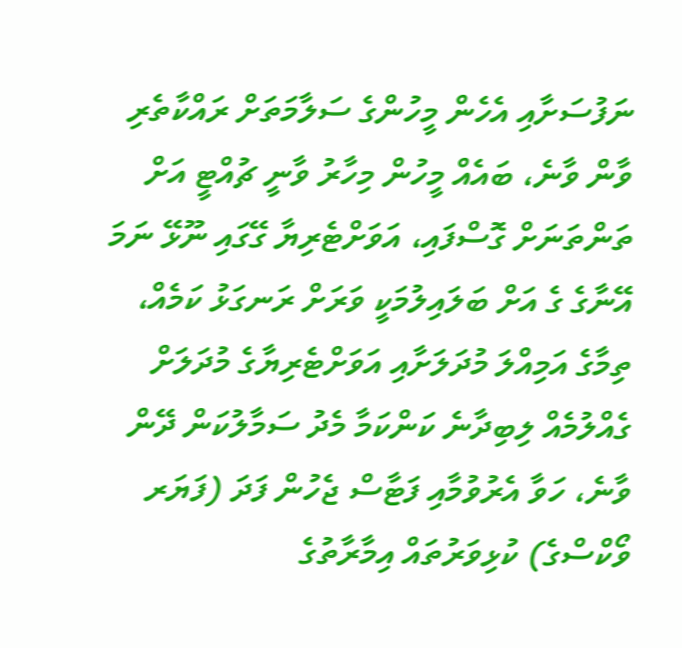ނަފުސަށާއި އެހެން މީހުންގެ ސަލާމަތަށް ރައްކާތެރި ވާން ވާނެ، ބައެއް މީހުން މިހާރު ވާނީ ޗުއްޓީ އަށް ތަންތަނަށް ގޮސްފައި، އަވަށްޓެރިޔާ ގޭގައި ނޫޅޭ ނަމަ އޭނާގެ ގެ އަށް ބަލައިލުމަކީ ވަރަށް ރަނގަޅު ކަމެއް، ތިމާގެ އަމިއްލަ މުދަލަށާއި އަވަށްޓެރިޔާގެ މުދަލަށް ގެއްލުމެއް ލިބިދާނެ ކަންކަމާ މެދު ސަމާލުކަން ދޭން ވާނެ، ހަވާ އެރުވުމާއި ފަޓާސް ޖެހުން ފަދަ (ފަޔަރ ވޯކްސްގެ) ކުޅިވަރުތައް އިމާރާތުގެ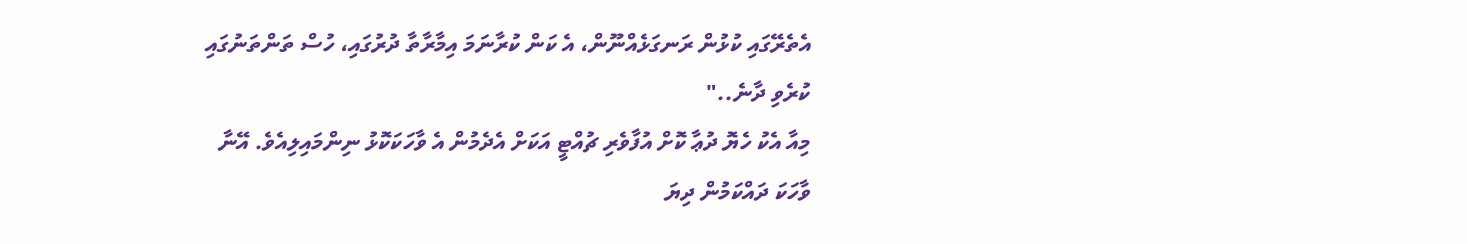އެތެރޭގައި ކުޅުން ރަނގަޅެއްނޫން، އެ ކަން ކުރާނަމަ އިމާރާތާ ދުރުގައި، ހުސް ތަންތަނުގައި ކުރެވި ދާނެ.."
މިއާ އެކު ހެޔޮ ދުޢާ ކޮށް އުފާވެރި ޗުއްޓީ އަކަށް އެދެމުން އެ ވާހަކަކޮޅު ނިންމައިލިއެވެ. އޭނާ ވާހަކަ ދައްކަމުން ދިޔަ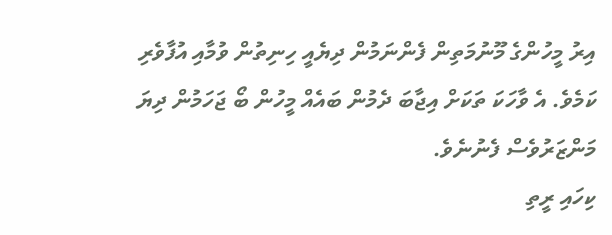އިރު މީހުންގެ މޫނުމަތިން ފެންނަމުން ދިޔެއީ ހިނިތުން ވުމާއި އުފާވެރި ކަމެވެ. އެ ވާހަކަ ތަކަށް އިޖާބަ ދެމުން ބައެއް މީހުން ބޯ ޖަހަމުން ދިޔަ މަންޒަރުވެސް ފެނުނެވެ.
ކިހައި ރީތި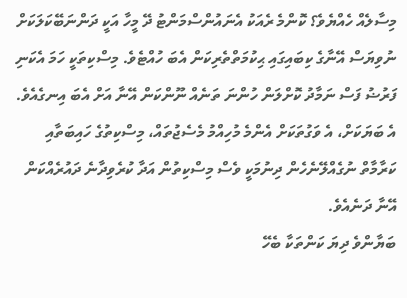މިސާލެއް ހެއްޔެވެ؟ ކޮންމެ ރެއަކު އެނައުންސްމަންޓު ދޭ މީހާ އަކީ ދަންނަބޭކަލަކަށް ނުވިޔަސް އޭނާގެ ކިބައިގައި ޙިކުމަތްތެރިކަން އެބަ ހުއްޓެވެ. މިސްކިތަކީ ހަމަ އެކަނި ފަރުޟު ފަސް ނަމާދު ކޮށްލަން ހުންނަ ތަނެއް ނޫންކަން އޭނާ އަށް އެބަ އިނގެއެވެ. އެ ބަޔަކަށް، އެ ވަގުތަކަށް އެންމެ މުހިއްމު މެސެޖުތައް، މިސްކިތުގެ ހައިބަތާއި ކަރާމާތް ނުގެއްލޭނެހެން ދިނުމަކީ ވެސް މިސްކިތުން އަދާ ކުރެވިދާނެ ދައުރެއްކަން އޭނާ ދަނެއެވެ.
ބަޔާންވެ ދިޔަ ކަންތަކާ ބެހޭ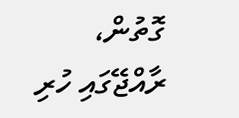ގޮތުން، ރާއްޖޭގައި ހުރި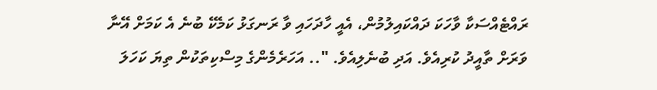ރައްޓެއްސަކާ ވާހަކަ ދައްކައިލުމުން، އެއީ ހާދަހައި ވާ ރަނގަޅު ކަމެކޭ ބުނެ އެ ކަމަށް އޭނާ ވަރަށް ތާއީދު ކުރިއެވެ. އަދި ބުނެލިއެވެ. ".. އަހަރެމެންގެ މިސްކިތަކުން ތިޔަ ކަހަލަ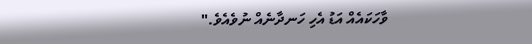ވާހަކައެއް އަޑު އެހި ހަނދާނެއް ނުވެއެވެ."